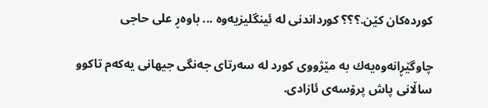كورده‌كان كێن.؟؟؟ كورداندنی له‌ ئینگلیزیه‌وه‌ ... باوه‌ڕ علی حاجی

چاوگێڕانه‌وه‌یه‌ك به‌ مێژووی كورد له‌ سه‌رتای جه‌نگی جیهانی یه‌كه‌م تاكوو ساڵانی پاش پرۆسه‌ی ئازادی.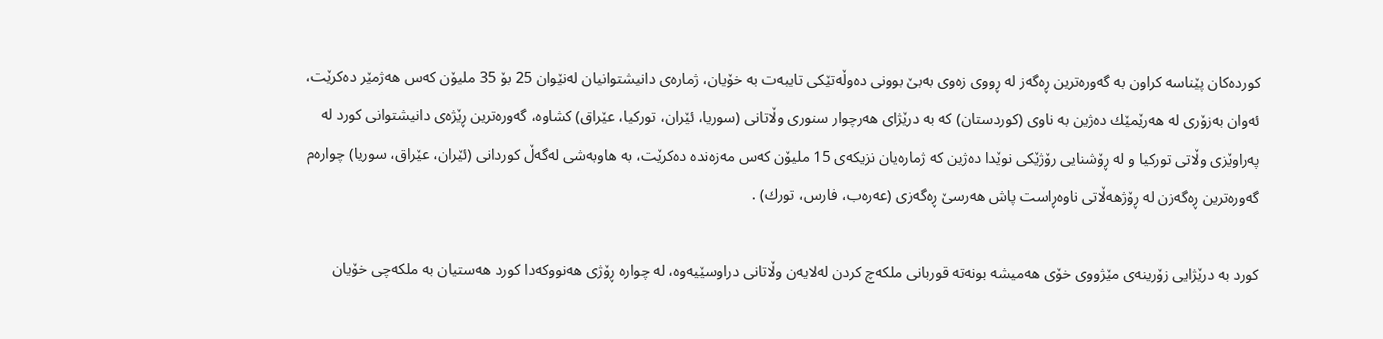كورده‌كان پێناسه‌ كراون به‌ گه‌وره‌ترین ڕه‌گه‌ز له‌ ڕووی زه‌وی به‌بێ بوونی ده‌وڵه‌تێكی تایبه‌ت به‌ خۆیان، ژماره‌ی دانیشتوانیان له‌نێوان 25 بۆ 35 ملیۆن كه‌س هه‌ژمێر ده‌كرێت، ئه‌وان به‌زۆری له‌ هه‌رێمێك ده‌ژین به‌ ناوی (كوردستان) كه‌ به‌ درێژای هه‌رچوار سنوری وڵاتانی (سوریا، ئێران، توركیا، عێراق) كشاوه‌، گه‌وره‌ترین ڕێژه‌ی دانیشتوانی كورد له‌ په‌راوێزی وڵاتی توركیا و له‌ ڕۆشنایی رۆژێكی نوێدا ده‌ژین كه‌ ژماره‌یان نزیكه‌ی 15 ملیۆن كه‌س مه‌زه‌نده‌ ده‌كرێت، به‌ هاوبه‌شی له‌گه‌ڵ كوردانی (ئێران، عێراق، سوریا) چواره‌م گه‌وره‌ترین ڕه‌گه‌زن له‌ ڕۆژهه‌ڵاتی ناوه‌ڕاست پاش هه‌رسێ ڕه‌گه‌زی (عه‌ره‌ب، فارس، تورك) .

كورد به‌ درێژایی زۆرینه‌ی مێژووی خۆی هه‌میشه‌ بونه‌ته‌ قوربانی ملكه‌چ كردن له‌لایه‌ن وڵاتانی دراوسێیه‌وه‌، له‌ چواره‌ ڕۆژی هه‌نووكه‌دا كورد هه‌ستیان به‌ ملكه‌چی خۆیان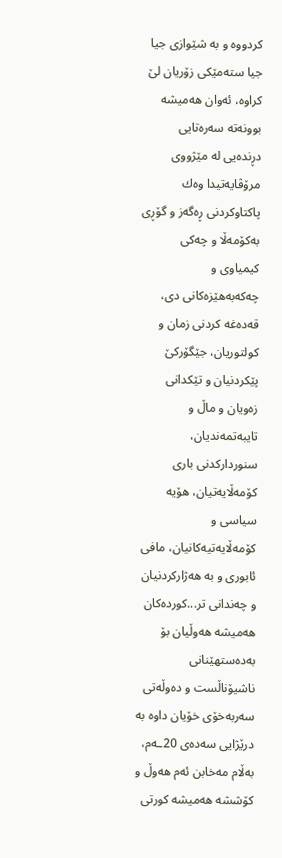كردووه‌ و به‌ شێوازی جیا جیا سته‌مێكی زۆریان لێ كراوه‌، ئه‌وان هه‌میشه‌ بوونه‌ته‌ سه‌ره‌تایی دڕنده‌یی له‌ مێژووی مرۆڤایه‌تیدا وه‌ك پاكتاوكردنی ڕه‌گه‌ز و گۆڕی به‌كۆمه‌ڵا و چه‌كی كیمیاوی و چه‌كه‌به‌هێزه‌كانی دی، قه‌ده‌غه‌ كردنی زمان و كولتوریان، جێگۆركێ پێكردنیان و تێكدانی زه‌ویان و ماڵ و تایبه‌تمه‌ندیان، سنورداركدنی باری كۆمه‌ڵایه‌تیان، هۆیه‌ سیاسی و كۆمه‌ڵایه‌تیه‌كانیان، مافی ئابوری و به‌ هه‌ژاركردنیان و چه‌ندانی تر...كورده‌كان هه‌میشه‌ هه‌وڵیان بۆ به‌ده‌ستهێنانی ناشیۆناڵست و ده‌وڵه‌تی سه‌ربه‌خۆی خۆیان داوه‌ به‌ درێژایی سه‌ده‌ی 20ـه‌م، به‌ڵام مه‌خابن ئه‌م هه‌وڵ و كۆششه‌ هه‌میشه‌ كورتی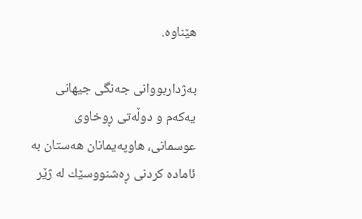هێناوه‌.

به‌ژداربووانی جه‌نگی جیهانی یه‌كه‌م و دوڵه‌تی ڕوخاوی عوسمانی، هاوپه‌یمانان هه‌ستان به‌ ئاماده‌ كردنی ڕه‌شنووسێك له‌ ژێر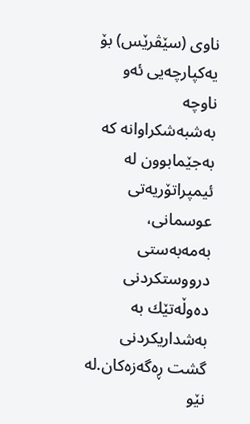ناوی (سێڤرێس) بۆ یه‌كپارچه‌یی ئه‌و ناوچه‌ به‌شبه‌شكراوانه‌ كه‌ به‌جێمابوون له‌ ئیمپراتۆریه‌تی عوسمانی، به‌مه‌به‌ستی درووستكردنی ده‌وڵه‌تێك به‌ به‌شداریكردنی گشت ڕه‌گه‌زه‌كان.له‌ نێو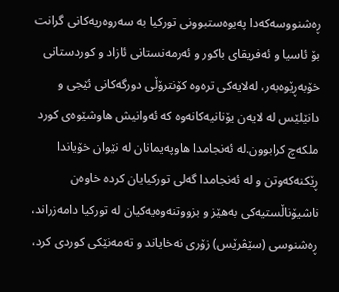ڕه‌شنووسه‌كه‌دا په‌یوه‌ستبوونی توركیا به‌ سه‌روه‌ریه‌كانی گرانت بۆ ئاسیا و ئه‌فریقای باكور و ئه‌رمه‌نستانی ئازاد و كوردستانی خۆبه‌ڕێوه‌به‌ر، له‌لایه‌كی تره‌وه‌ كۆنترۆڵی دورگه‌كانی ئێجی و دانێلێس له‌ لایه‌ن یۆنانیه‌كانه‌وه‌ كه‌ ئه‌وانیش هاوشێوه‌ی كورد ملكه‌چ كرابوون.له‌ ئه‌نجامدا هاوپه‌یمانان له‌ نێوان خۆیاندا ڕێكنه‌كه‌وتن و له‌ ئه‌نجامدا گه‌لی توركیایان كرده‌ خاوه‌ن ناشیۆناڵستیه‌كی به‌هێز و بزووتنه‌وه‌یه‌كیان له‌ توركیا دامه‌زراند، ڕه‌شنوسی (سێڤرێس) زۆری نه‌خایاند و ته‌مه‌نێكی كوردی كرد،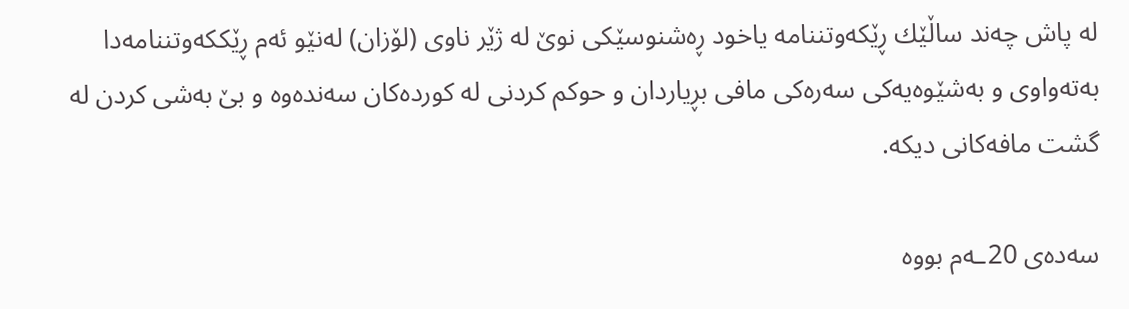له‌ پاش چه‌ند ساڵێك ڕێكه‌وتننامه‌ یاخود ڕه‌شنوسێكی نوێ له‌ ژێر ناوی (لۆزان) له‌نێو ئه‌م ڕێككه‌وتننامه‌دا به‌ته‌واوی و به‌شێوه‌یه‌كی سه‌ره‌كی مافی بڕیاردان و حوكم كردنی له‌ كورده‌كان سه‌نده‌وه‌ و بێ به‌شی كردن له‌ گشت مافه‌كانی دیكه‌.

سه‌ده‌ی 20ـه‌م بووه‌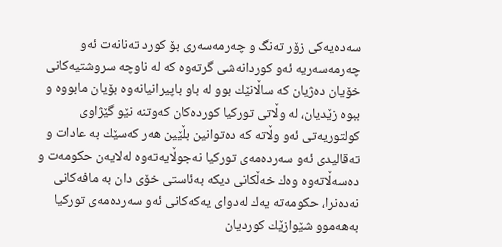سه‌ده‌یه‌كی زۆر ته‌نگ و چه‌رمه‌سه‌ری بۆ كورد ته‌نانه‌ت ئه‌و چه‌رمه‌سه‌ریه‌ ئه‌و كوردانه‌شی گرته‌وه‌ كه‌ له‌ ناوچه‌ سروشتیه‌كانی خۆیان ده‌ژیان كه‌ ساڵانێك بوو له‌ باو باپیرانیانه‌وه‌ بۆیان مابووه‌ و ببوه‌ زێدیان، له‌ وڵاتی توركیا كورده‌كان كه‌وتنه‌ نێو گێژاوی كولتوریه‌تی ئه‌و وڵاته‌ كه‌ ده‌توانین بڵێین هه‌ر كه‌سێك به‌ عادات و ته‌قالیدی ئه‌و سه‌رده‌مه‌ی توركیا نه‌جوڵایه‌ته‌وه‌ له‌لایه‌ن حكومه‌ت و ده‌سه‌ڵاته‌وه‌ وه‌ك خه‌ڵكانی دیكه‌ به‌ئاستی خۆی دان به‌ مافه‌كانی نه‌ده‌نرا، حكومه‌ته‌ یه‌ك له‌دوای یه‌كه‌كانی ئه‌و سه‌رده‌مه‌ی توركیا به‌هه‌موو شێوازێك كوردیان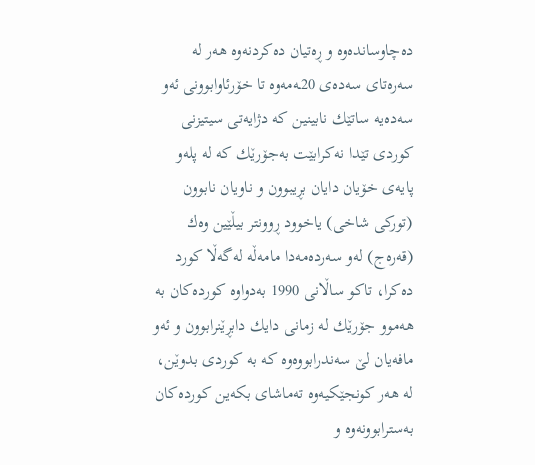ده‌چاوسانده‌وه‌ و ڕه‌تیان ده‌كردنه‌وه‌ هه‌ر له‌ سه‌ره‌تای سه‌ده‌ی 20ـه‌مه‌وه‌ تا خۆرئاوابوونی ئه‌و سه‌ده‌یه‌ ساتێك نابینین كه‌ دژایه‌تی سیتیزنی كوردی تێدا نه‌كرابێت به‌جۆرێك كه‌ له‌ پله‌و پایه‌ی خۆیان دایان بڕیبوون و ناویان نابوون (توركی شاخی) یاخوود ڕوونتر بیڵێین وه‌ك (قه‌ره‌ج) له‌و سه‌رده‌مه‌دا مامه‌ڵه‌ له‌گه‌ڵا كورد ده‌كرا، تاكو ساڵانی 1990 به‌دواوه‌ كورده‌كان به‌ هه‌موو جۆرێك له‌ زمانی دایك دابڕێنرابوون و ئه‌و مافه‌یان لێ سه‌ندرابووه‌وه‌ كه‌ به‌ كوردی بدوێن، له‌ هه‌ر كونجێكیه‌وه‌ ته‌ماشای بكه‌ین كورده‌كان به‌سترابوونه‌وه‌ و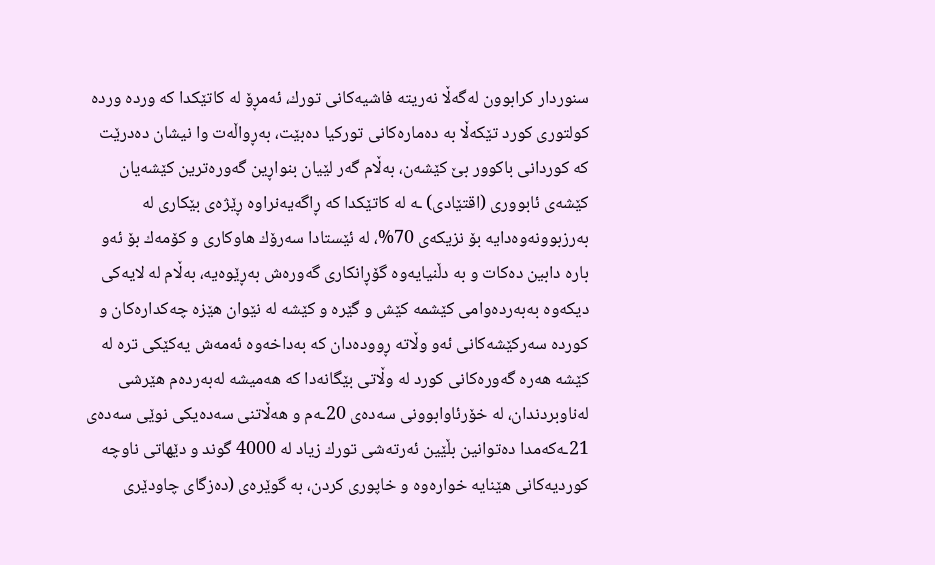سنوردار كرابوون له‌گه‌ڵا نه‌ریته‌ فاشیه‌كانی تورك، ئه‌مڕۆ له‌ كاتێكدا كه‌ ورده‌ ورده‌ كولتوری كورد تێكه‌ڵا به‌ ده‌ماره‌كانی توركیا ده‌بێت، به‌ڕواڵه‌ت وا نیشان ده‌درێت كه‌ كوردانی باكوور بێ كێشه‌ن، به‌ڵام گه‌ر لێیان بنواڕین گه‌وره‌ترین كێشه‌یان كێشه‌ی ئابووری (اقتێادی) ـه‌ له‌ كاتێكدا كه‌ ڕاگه‌یه‌نراوه‌ ڕێژه‌ی بێكاری له‌ به‌رزبوونه‌وه‌دایه‌ بۆ نزیكه‌ی 70%، له‌ ئێستادا سه‌رۆك هاوكاری و كۆمه‌ك بۆ ئه‌و باره‌ دابین ده‌كات و به‌ دڵنیایه‌وه‌ گۆڕانكاری گه‌وره‌ش به‌ڕێوه‌یه‌، به‌ڵام له‌ لایه‌كی دیكه‌وه‌ به‌به‌رده‌وامی كێشمه‌ كێش و گێره‌ و كێشه‌ له‌ نێوان هێزه‌ چه‌كداره‌كان و كورده‌ سه‌ركێشه‌كانی ئه‌و وڵاته‌ ڕووده‌دان كه‌ به‌داخه‌وه‌ ئه‌مه‌ش یه‌كێكی تره‌ له‌ كێشه‌ هه‌ره‌ گه‌وره‌كانی كورد له‌ وڵاتی بێگانه‌دا كه‌ هه‌میشه‌ له‌به‌رده‌م هێرشی له‌ناوبردندان، له‌ خۆرئاوابوونی سه‌ده‌ی 20ـه‌م و هه‌ڵاتنی سه‌ده‌یكی نوێی سه‌ده‌ی 21ـه‌كه‌مدا ده‌توانین بڵێین ئه‌رته‌شی تورك زیاد له‌ 4000 گوند و دێهاتی ناوچه‌ كوردیه‌كانی هێنایه‌ خواره‌وه‌ و خاپوری كردن، به‌ گوێره‌ی (ده‌زگای چاودێری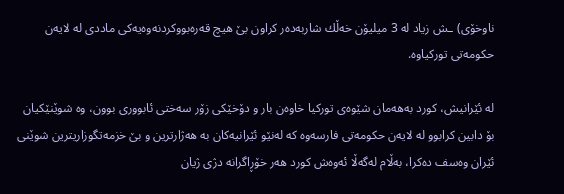ناوخۆی) ـش زیاد له‌ 3 میلیۆن خه‌ڵك شاربه‌ده‌ر كراون بێ هیچ قه‌ره‌بووكردنه‌وه‌یه‌كی ماددی له‌ لایه‌ن حكومه‌تی توركیاوه‌.

له‌ ئێرانیش، كورد به‌هه‌مان شێوه‌ی توركیا خاوه‌ن بار و دۆخێكی زۆر سه‌ختی ئابووری بوون، وه‌ شوێنێكیان بۆ دابین كرابوو له‌ لایه‌ن حكومه‌تی فارسه‌وه‌ كه‌ له‌نێو ئێرانیه‌كان به‌ هه‌ژارترین و بێ خزمه‌تگوزاریترین شوێنی ئێران وه‌سف ده‌كرا، به‌ڵام له‌گه‌ڵا ئه‌وه‌ش كورد هه‌ر خۆڕاگرانه‌ دژی ژیان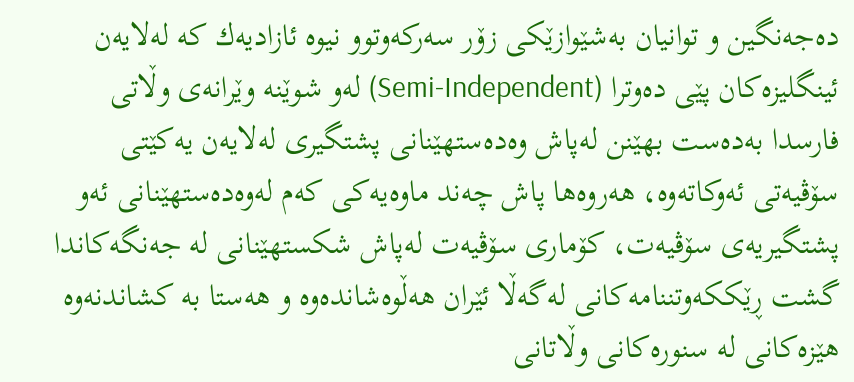ده‌جه‌نگین و توانیان به‌شێوازێكی زۆر سه‌ركه‌وتوو نیوه‌ ئازادیه‌ك كه‌ له‌لایه‌ن ئینگلیزه‌كان پێی ده‌وترا (Semi-Independent) له‌و شوێنه‌ وێرانه‌ی وڵاتی فارسدا به‌ده‌ست بهێنن له‌پاش وه‌ده‌ستهێنانی پشتگیری له‌لایه‌ن یه‌كێتی سۆڤیه‌تی ئه‌وكاته‌وه‌، هه‌روه‌ها پاش چه‌ند ماوه‌یه‌كی كه‌م له‌وه‌ده‌ستهێنانی ئه‌و پشتگیریه‌ی سۆڤیه‌ت، كۆماری سۆڤیه‌ت له‌پاش شكستهێنانی له‌ جه‌نگه‌كاندا گشت ڕێككه‌وتننامه‌كانی له‌گه‌ڵا ئێران هه‌ڵوه‌شانده‌وه‌ و هه‌ستا به‌ كشاندنه‌وه‌ هێزه‌كانی له‌ سنوره‌كانی وڵاتانی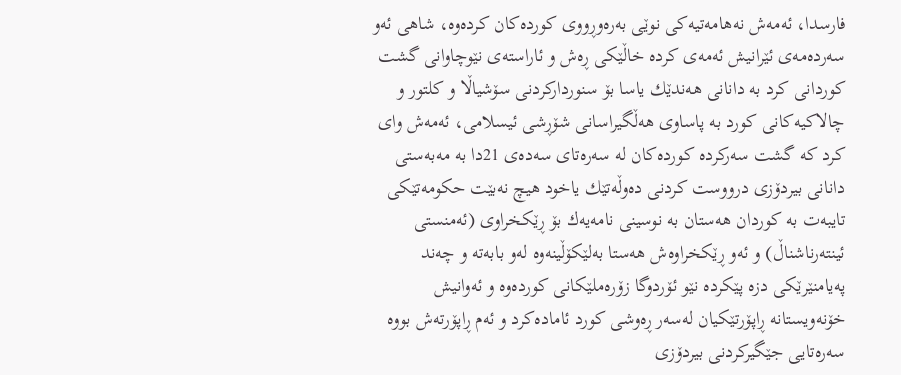فارسدا، ئه‌مه‌ش نه‌هامه‌تیه‌كی نوێی به‌ره‌وڕووی كورده‌كان كرده‌وه‌، شاهی ئه‌و سه‌رده‌مه‌ی ئێرانیش ئه‌مه‌ی كرده‌ خاڵێكی ڕه‌ش و ئاراسته‌ی نێوچاوانی گشت كوردانی كرد به‌ دانانی هه‌ندێك یاسا بۆ سنورداركردنی سۆشیاڵا و كلتور و چالاكیه‌كانی كورد به‌ پاساوی هه‌ڵگیراسانی شۆڕشی ئیسلامی، ئه‌مه‌ش وای كرد كه‌ گشت سه‌ركرده‌ كورده‌كان له‌ سه‌ره‌تای سه‌ده‌ی 21دا به‌ مه‌به‌ستی دانانی بیردۆزی درووست كردنی ده‌وڵه‌تێك یاخود هیچ نه‌بێت حكومه‌تێكی تایبه‌ت به‌ كوردان هه‌ستان به‌ نوسینی نامه‌یه‌ك بۆ ڕێكخراوی (ئه‌منستی ئینته‌رناشناڵ) و ئه‌و ڕێكخراوه‌ش هه‌ستا به‌لێكۆڵینه‌وه‌ له‌و بابه‌ته‌ و چه‌ند په‌یامنێرێكی دزه‌ پێكرده‌ نێو ئۆردوگا زۆره‌ملێكانی كورده‌وه‌ و ئه‌وانیش خۆنه‌ویستانه‌ ڕاپۆرتێكیان له‌سه‌ر ڕه‌وشی كورد ئاماده‌كرد و ئه‌م ڕاپۆرته‌ش بووه‌ سه‌ره‌تایی جێگیركردنی بیردۆزی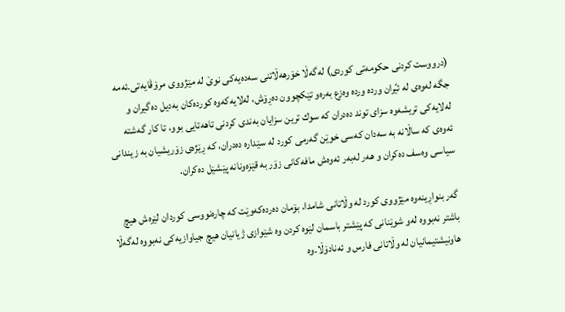(درووست كردنی حكومه‌تی كوردی) له‌گه‌ڵا خۆرهه‌ڵاتنی سه‌ده‌یه‌كی نوێ له‌ مێژووی مرۆڤایه‌تی.ئه‌مه‌ جگه‌ له‌وه‌ی له‌ ئیًران ورده‌ ورده‌ وه‌زع به‌ره‌و تێكچوون ده‌ڕۆش، له‌لایه‌كه‌وه‌ كورده‌كان به‌دیل ده‌گیران و له‌لایه‌كی تریشه‌وه‌ سزای توند ده‌دران كه‌ سوك ترین سزایان به‌ندی كردنی تاهه‌تایی بوو، تا كار گه‌شته‌ ئه‌وه‌ی كه‌ ساڵانه‌ به‌ سه‌دان كه‌سی خوێن گه‌رمی كورد له‌ سێداره‌ ده‌دران، كه‌ ڕێژه‌ی زۆریشیان به‌ زیندانی سیاسی وه‌سف ده‌كران و هه‌ر له‌به‌ر ئه‌وه‌ش مافه‌كانی زۆر به‌ قێزه‌ونانه‌ پێشێل ده‌كران.

گه‌ر بنواڕینه‌وه‌ مێژووی كورد له‌ وڵاتانی شامدا، بۆمان ده‌رده‌كه‌وێت كه‌ چاره‌نووسی كوردان لێره‌ش هیچ باشتر نه‌بووه‌ له‌و شوێنانی كه‌ پێشتر باسمان لێوه‌ كردن وه‌ شێوازی ژیانیان هیچ جیاوازیه‌كی نه‌بووه‌ له‌گه‌ڵا هاونیشتیمانیان له‌ وڵاتانی فارس و ئه‌نادۆڵا.وه‌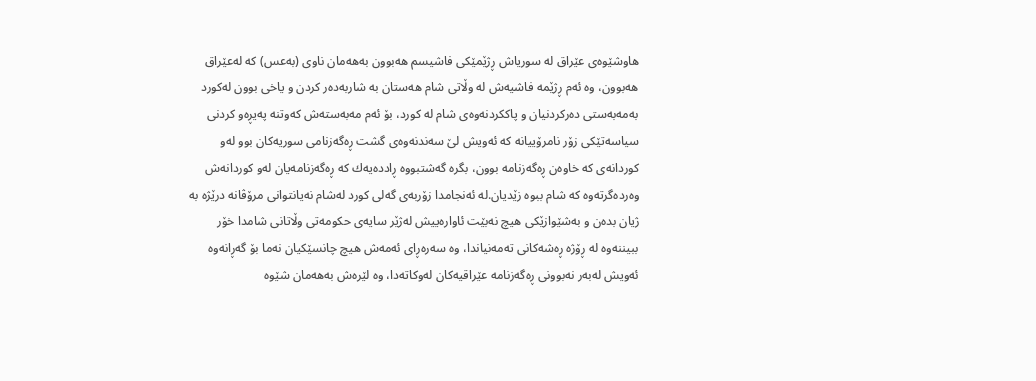هاوشێوه‌ی عێراق له‌ سوریاش ڕژێمێكی فاشیسم هه‌بوون به‌هه‌مان ناوی (به‌عس) كه‌ له‌عێراق هه‌بوون، وه‌ ئه‌م ڕژێمه‌ فاشیه‌ش له‌ وڵاتی شام هه‌ستان به‌ شاربه‌ده‌ر كردن و یاخی بوون له‌كورد به‌مه‌به‌ستی ده‌ركردنیان و پاككردنه‌وه‌ی شام له‌ كورد، بۆ ئه‌م مه‌به‌سته‌ش كه‌وتنه‌ په‌یڕه‌و كردنی سیاسه‌تێكی زۆر نامرۆییانه‌ كه‌ ئه‌ویش لێ سه‌ندنه‌وه‌ی گشت ڕه‌گه‌زنامی سوریه‌كان بوو له‌و كوردانه‌ی كه‌ خاوه‌ن ڕه‌گه‌زنامه‌ بوون، بگره‌ گه‌شتبووه‌ ڕادده‌یه‌ك كه‌ ڕه‌گه‌زنامه‌یان له‌و كوردانه‌ش وه‌رده‌گرته‌وه‌ كه‌ شام ببوه‌ زێدیان.له‌ ئه‌نجامدا زۆربه‌ی گه‌لی كورد له‌شام نه‌یانتوانی مرۆڤانه‌ درێژه‌ به‌ ژیان بده‌ن و به‌شێوازێكی هیچ نه‌بێت ئاواره‌ییش له‌ژێر سایه‌ی حكومه‌تی وڵاتانی شامدا خۆر ببیننه‌وه‌ له‌ ڕۆژه‌ ڕه‌شه‌كانی ته‌مه‌نیاندا، وه‌ سه‌ره‌ڕای ئه‌مه‌ش هیچ چانسێكیان نه‌ما بۆ گه‌ڕانه‌وه‌ ئه‌ویش له‌به‌ر نه‌بوونی ڕه‌گه‌زنامه‌ عێراقیه‌كان له‌وكاته‌دا، وه‌ لێره‌ش به‌هه‌مان شێوه‌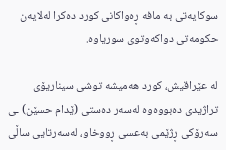سوكایه‌تی به‌ مافه‌ ڕه‌واكانی كورد ده‌كرا له‌لایه‌ن حكومه‌تی دواكه‌وتوی سوریاوه‌.

له‌ عێراقیش، كورد هه‌میشه‌ توشی سیناریۆی تراژیدی ده‌بووه‌وه‌ له‌سه‌ر ده‌ستی (ێدام حسێن) ـی سه‌رۆكی ڕژێمی به‌عسی ڕووخاو، له‌سه‌رتایی ساڵی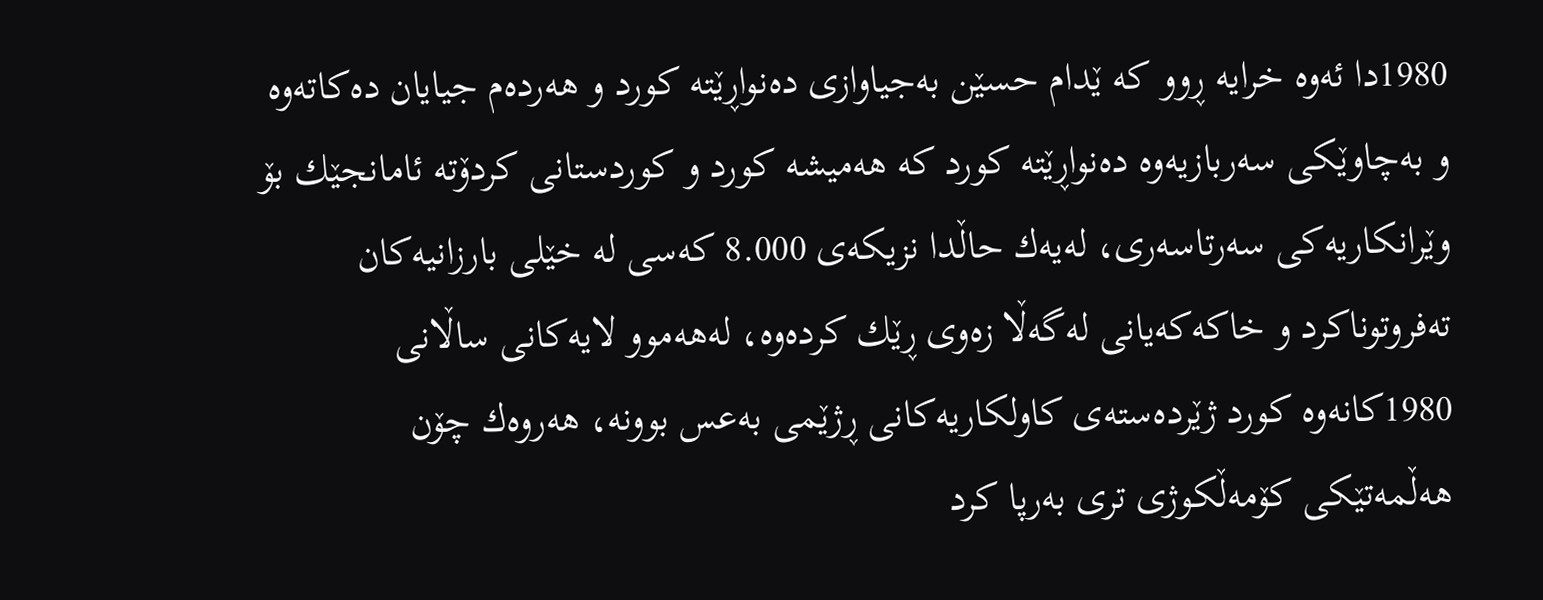1980دا ئه‌وه‌ خرایه‌ ڕوو كه‌ ێدام حسێن به‌جیاوازی ده‌نواڕێته‌ كورد و هه‌رده‌م جیایان ده‌كاته‌وه‌ و به‌چاوێكی سه‌ربازیه‌وه‌ ده‌نواڕێته‌ كورد كه‌ هه‌میشه‌ كورد و كوردستانی كردۆته‌ ئامانجێك بۆ وێرانكاریه‌كی سه‌رتاسه‌ری، له‌یه‌ك حاڵدا نزیكه‌ی 8.000 كه‌سی له‌ خێلی بارزانیه‌كان ته‌فروتوناكرد و خاكه‌كه‌یانی له‌گه‌ڵا زه‌وی ڕێك كرده‌وه‌، له‌هه‌موو لایه‌كانی ساڵانی 1980كانه‌وه‌ كورد ژێرده‌سته‌ی كاولكاریه‌كانی ڕژێمی به‌عس بوونه‌، هه‌روه‌ك چۆن هه‌ڵمه‌تێكی كۆمه‌ڵكوژی تری به‌رپا كرد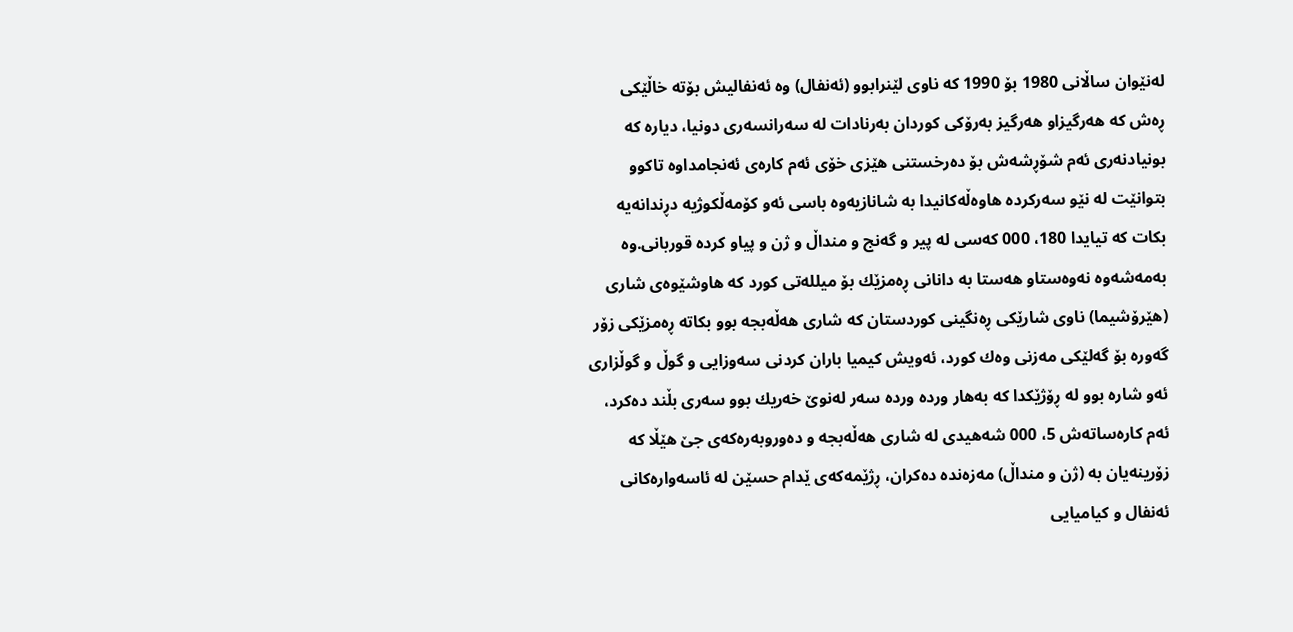له‌نێوان ساڵانی 1980 بۆ 1990 كه‌ ناوی لێنرابوو (ئه‌نفال) وه‌ ئه‌نفالیش بۆته‌ خاڵێكی ڕه‌ش كه‌ هه‌رگیزاو هه‌رگیز به‌رۆكی كوردان به‌رنادات له‌ سه‌رانسه‌ری دونیا، دیاره‌ كه‌ بونیادنه‌ری ئه‌م شۆڕشه‌ش بۆ ده‌رخستنی هێزی خۆی ئه‌م كاره‌ی ئه‌نجامداوه‌ تاكوو بتوانێت له‌ نێو سه‌ركرده‌ هاوه‌ڵه‌كانیدا به‌ شانازیه‌وه‌ باسی ئه‌و كۆمه‌ڵكوژیه‌ دڕندانه‌یه‌ بكات كه‌ تیایدا 180، 000 كه‌سی له‌ پیر و گه‌نج و منداڵ و ژن و پیاو كرده‌ قوربانی.وه‌ به‌مه‌شه‌وه‌ نه‌وه‌ستاو هه‌ستا به‌ دانانی ڕه‌مزێك بۆ میلله‌تی كورد كه‌ هاوشێوه‌ی شاری (هێرۆشیما) ناوی شارێكی ڕه‌نگینی كوردستان كه‌ شاری هه‌ڵه‌بجه‌ بوو بكاته‌ ڕه‌مزێكی زۆر گه‌وره‌ بۆ گه‌لێكی مه‌زنی وه‌ك كورد، ئه‌ویش كیمیا باران كردنی سه‌وزایی و گوڵ و گوڵزاری ئه‌و شاره‌ بوو له‌ ڕۆژێكدا كه‌ به‌هار ورده‌ ورده‌ سه‌ر له‌نوێ خه‌ریك بوو سه‌ری بڵند ده‌كرد، ئه‌م كاره‌ساته‌ش 5، 000 شه‌هیدی له‌ شاری هه‌ڵه‌بجه‌ و ده‌وروبه‌ره‌كه‌ی جێ هێڵا كه‌ زۆرینه‌یان به‌ (ژن و منداڵ) مه‌زه‌نده‌ ده‌كران، ڕژێمه‌كه‌ی ێدام حسێن له‌ ئاسه‌واره‌كانی ئه‌نفال و كیامیایی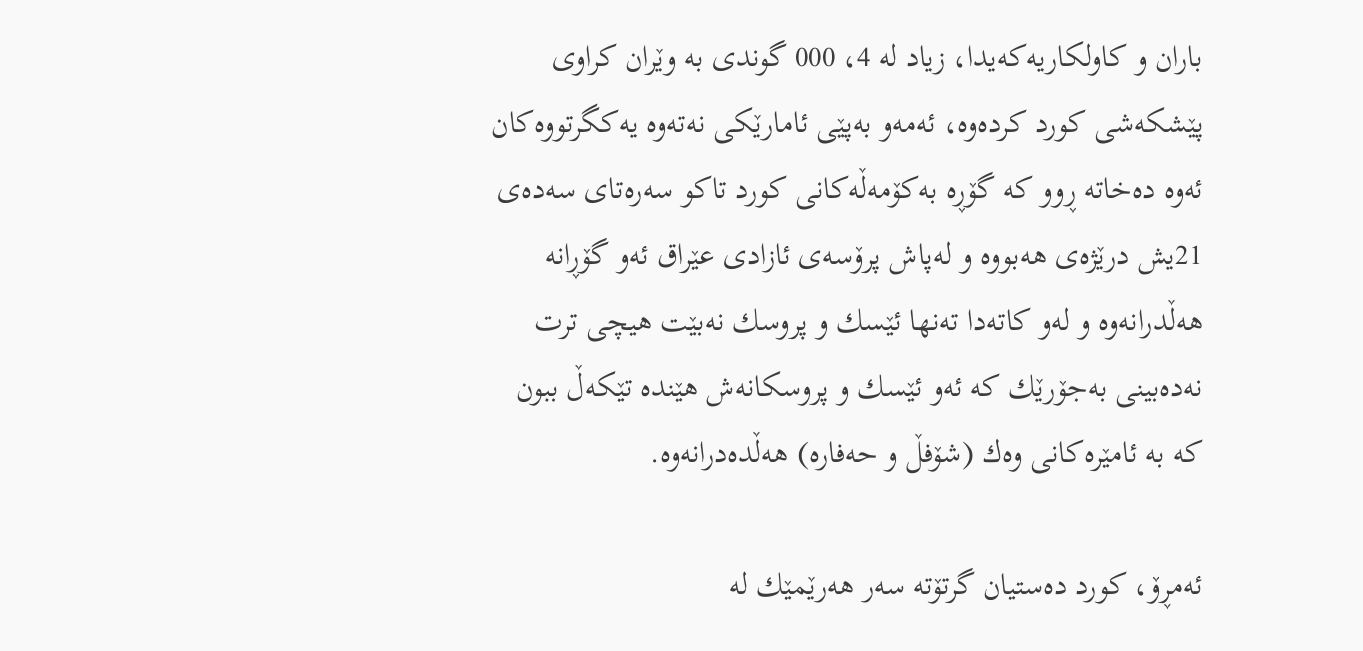باران و كاولكاریه‌كه‌یدا، زیاد له‌ 4، 000 گوندی به‌ وێران كراوی پێشكه‌شی كورد كرده‌وه‌، ئه‌مه‌و به‌پێی ئامارێكی نه‌ته‌وه‌ یه‌كگرتووه‌كان ئه‌وه‌ ده‌خاته‌ ڕوو كه‌ گۆڕه‌ به‌كۆمه‌ڵه‌كانی كورد تاكو سه‌ره‌تای سه‌ده‌ی 21یش درێژه‌ی هه‌بووه‌ و له‌پاش پرۆسه‌ی ئازادی عێراق ئه‌و گۆڕانه‌ هه‌ڵدرانه‌وه‌ و له‌و كاته‌دا ته‌نها ئێسك و پروسك نه‌بێت هیچی ترت نه‌ده‌بینی به‌جۆرێك كه‌ ئه‌و ئێسك و پروسكانه‌ش هێنده‌ تێكه‌ڵ ببون كه‌ به‌ ئامێره‌كانی وه‌ك (شۆفڵ و حه‌فاره‌) هه‌ڵده‌درانه‌وه‌.

ئه‌مڕۆ، كورد ده‌ستیان گرتۆته‌ سه‌ر هه‌رێمێك له‌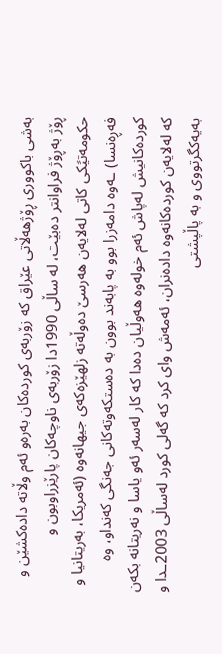به‌شی باكووری ڕۆژهه‌ڵاتی عێراق كه‌ زۆربه‌ی كورده‌كان به‌ره‌و ئه‌م وڵاته‌ داده‌كشێن و ڕۆژ به‌ڕۆژ فراوانتر ده‌بێت، له‌ ساڵی 1990دا زۆربه‌ی ناوچه‌كان پارێزراوبون و حكومه‌تیًكی كاتی له‌لایه‌ن هه‌رسێ ده‌وڵه‌ته‌ زلهێزه‌كه‌ی جیهانه‌وه‌ (ئه‌مریكا، به‌ریتانیا و فه‌ڕه‌نسا) ـه‌وه‌ دامه‌زرا بوو به‌ پابه‌ند بوون به‌ ده‌ستكه‌وته‌كانی جه‌نگی كه‌نداو، وه‌ كورده‌كانیش له‌پاش ئه‌م خوله‌وه‌ هه‌وڵیان ده‌دا كه‌ كار له‌سه‌ر ئه‌و یاسا و نه‌ریتانه‌ بكه‌ن كه‌ له‌لایه‌ن كورده‌كانه‌وه‌ داده‌نران، ئه‌مه‌ش وای كرد كه‌ گه‌لی كورد له‌ساڵی 2003ـدا و به‌یه‌كگرتووی و به‌ پاڵپشتی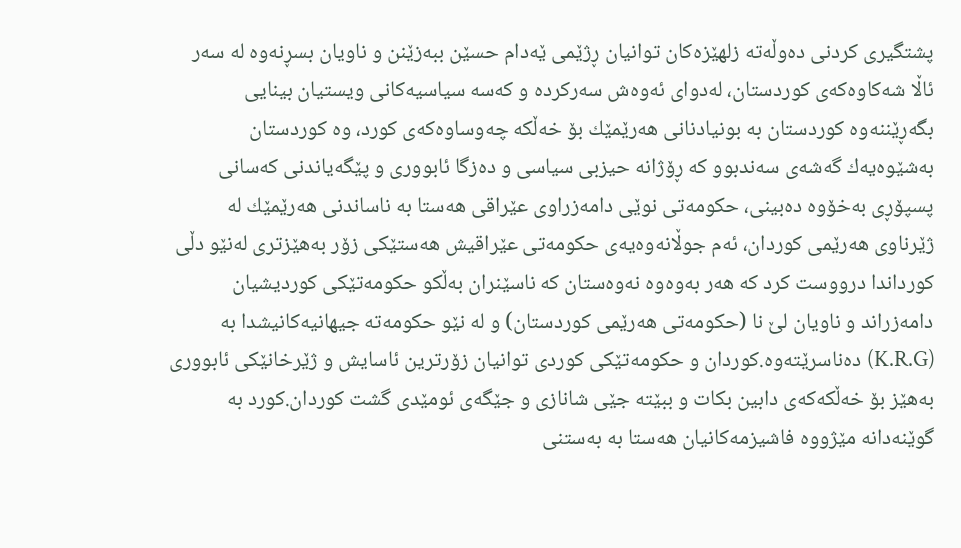پشتگیری كردنی ده‌وڵه‌ته‌ زلهێزه‌كان توانیان ڕژێمی ێه‌دام حسێن ببه‌زێنن و ناویان بسڕنه‌وه‌ له‌ سه‌ر ئاڵا شه‌كاوه‌كه‌ی كوردستان، له‌دوای ئه‌وه‌ش سه‌ركرده‌ و كه‌سه‌ سیاسیه‌كانی ویستیان بینایی بگه‌ڕێننه‌وه‌ كوردستان به‌ بونیادنانی هه‌رێمێك بۆ خه‌ڵكه‌ چه‌وساوه‌كه‌ی كورد، وه‌ كوردستان به‌شێوه‌یه‌ك گه‌شه‌ی سه‌ندبوو كه‌ ڕۆژانه‌ حیزبی سیاسی و ده‌زگا ئابووری و پێگه‌یاندنی كه‌سانی پسپۆڕی به‌خۆوه‌ ده‌بینی، حكومه‌تی نوێی دامه‌زراوی عێراقی هه‌ستا به‌ ناساندنی هه‌رێمێك له‌ ژێرناوی هه‌رێمی كوردان، ئه‌م جوڵانه‌وه‌یه‌ی حكومه‌تی عێراقیش هه‌ستێكی زۆر به‌هێزتری له‌نێو دڵی كورداندا درووست كرد كه‌ هه‌ر به‌وه‌وه‌ نه‌وه‌ستان كه‌ ناسێنران به‌ڵكو حكومه‌تێكی كوردیشیان دامه‌زراند و ناویان لێ نا (حكومه‌تی هه‌رێمی كوردستان) و له‌ نێو حكومه‌ته‌ جیهانیه‌كانیشدا به‌ (K.R.G) ده‌ناسرێته‌وه‌.كوردان و حكومه‌تێكی كوردی توانیان زۆرترین ئاسایش و ژێرخانێكی ئابووری به‌هێز بۆ خه‌ڵكه‌كه‌ی دابین بكات و ببێته‌ جێی شانازی و جێگه‌ی ئومێدی گشت كوردان.كورد به‌ گوێنه‌دانه‌ مێژووه‌ فاشیزمه‌كانیان هه‌ستا به‌ به‌ستنی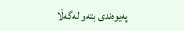په‌یوه‌ندی بته‌و له‌گه‌ڵا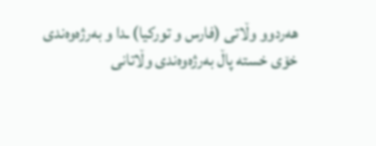هه‌ردوو وڵاتی (فارس و توركیا) ـدا و به‌رژه‌وه‌ندی خۆی خسته‌ پاڵ به‌رژه‌وه‌ندی وڵاتانی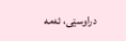دراوسێی، ئه‌مه‌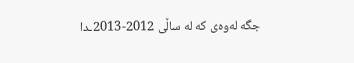جگه‌ له‌وه‌ی كه‌ له‌ ساڵی 2012-2013ـدا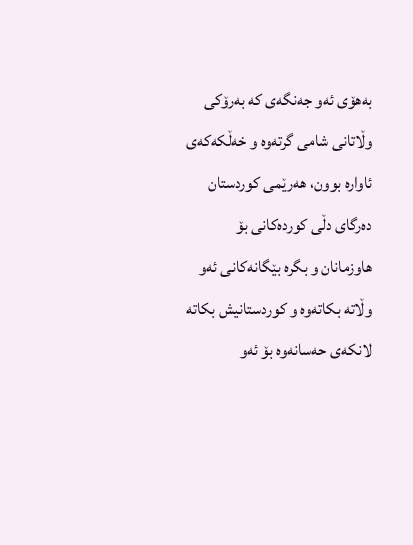به‌هۆی ئه‌و جه‌نگه‌ی كه‌ به‌رۆكی وڵاتانی شامی گرته‌وه‌ و خه‌ڵكه‌كه‌ی ئاواره‌ بوون، هه‌رێمی كوردستان ده‌رگای دڵی كورده‌كانی بۆ هاوزمانان و بگره‌ بێگانه‌كانی ئه‌و وڵاته‌ بكاته‌وه‌ و كوردستانیش بكاته‌ لانكه‌ی حه‌سانه‌وه‌ بۆ ئه‌و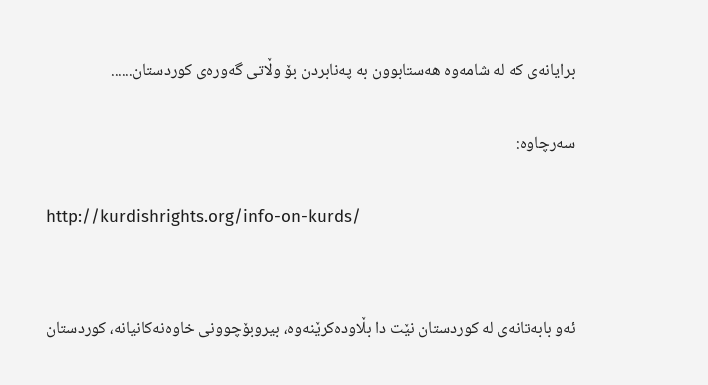برایانه‌ی كه‌ له‌ شامه‌وه‌ هه‌ستابوون به‌ په‌نابردن بۆ وڵاتی گه‌وره‌ی كوردستان......

سه‌رچاوه‌:

http://kurdishrights.org/info-on-kurds/


ئه‌و بابه‌تانه‌ی له‌ کوردستان نێت دا بڵاوده‌کرێنه‌وه‌، بیروبۆچوونی خاوه‌نه‌کانیانه‌، کوردستان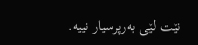نێت لێی به‌رپرسیار نییه‌.